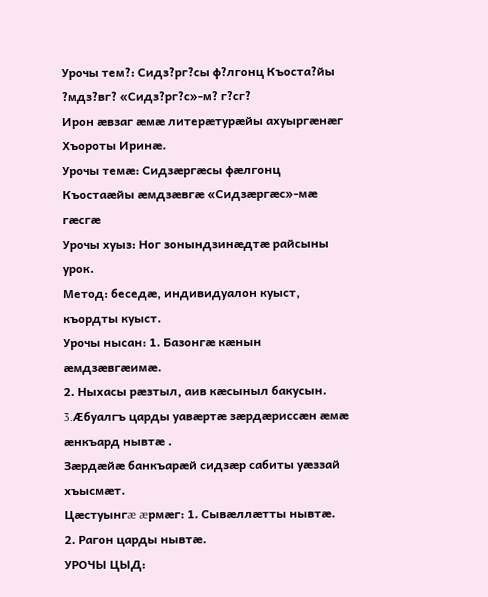Урочы тем?: Сидз?рг?сы ф?лгонц Къоста?йы ?мдз?вг? «Сидз?рг?с»-м? г?сг?
Ирон æвзаг æмæ литерæтурæйы ахуыргæнæг Хъороты Иринæ.
Урочы темæ: Сидзæргæсы фæлгонц Къостаæйы æмдзæвгæ «Сидзæргæс»-мæ гæсгæ
Урочы хуыз: Ног зонындзинæдтæ райсыны урок.
Метод: беседæ, индивидуалон куыст, къордты куыст.
Урочы нысан: 1. Базонгæ кæнын æмдзæвгæимæ.
2. Ныхасы рæзтыл, аив кæсыныл бакусын.
3.Æбуалгъ царды уавæртæ зæрдæриссæн æмæ æнкъард нывтæ .
Зæрдæйæ банкъарæй сидзæр сабиты уæззай хъысмæт.
Цæстуынгæ æрмæг: 1. Сывæллæтты нывтæ.
2. Рагон царды нывтæ.
УРОЧЫ ЦЫД: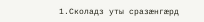1.Сколадз уты сразæнгæрд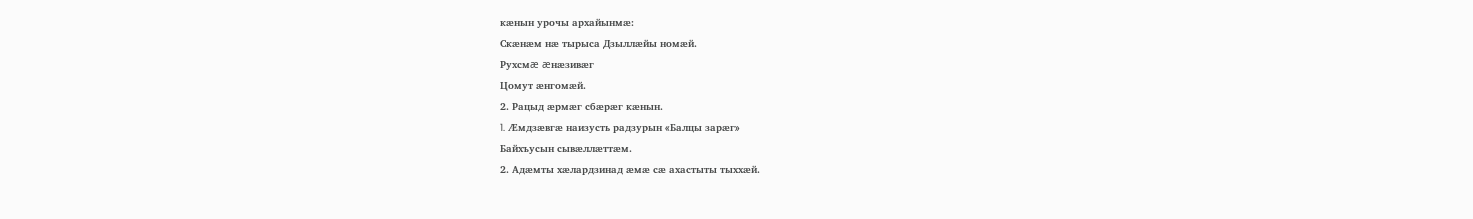кæнын урочы архайынмæ:
Скæнæм нæ тырыса Дзыллæйы номæй.
Рухсмæ æнæзивæг
Цомут æнгомæй.
2. Рацыд æрмæг сбæрæг кæнын.
1. Æмдзæвгæ наизусть радзурын «Балцы зарæг»
Байхъусын сывæллæттæм.
2. Адæмты хæлардзинад æмæ сæ ахастыты тыххæй.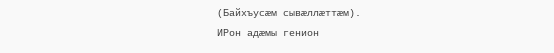(Байхъусæм сывæллæттæм).
ИРон адæмы генион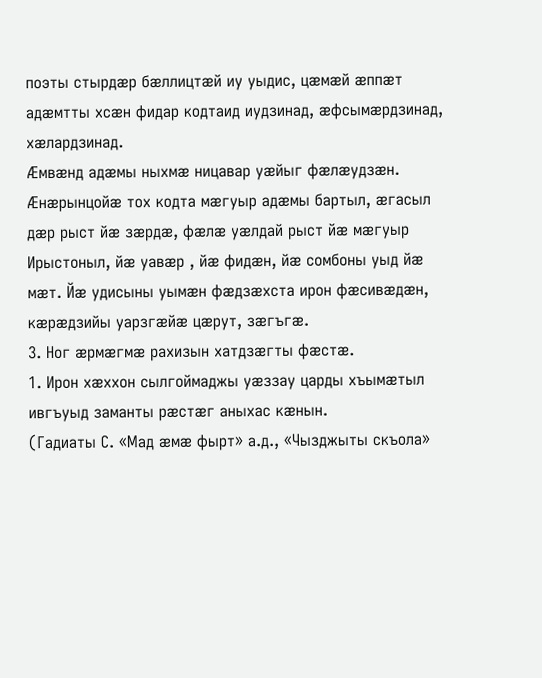поэты стырдæр бæллицтæй иу уыдис, цæмæй æппæт адæмтты хсæн фидар кодтаид иудзинад, æфсымæрдзинад, хæлардзинад.
Æмвæнд адæмы ныхмæ ницавар уæйыг фæлæудзæн. Æнæрынцойæ тох кодта мæгуыр адæмы бартыл, æгасыл дæр рыст йæ зæрдæ, фæлæ уæлдай рыст йæ мæгуыр Ирыстоныл, йæ уавæр , йæ фидæн, йæ сомбоны уыд йæ мæт. Йæ удисыны уымæн фæдзæхста ирон фæсивæдæн, кæрæдзийы уарзгæйæ цæрут, зæгъгæ.
3. Ног æрмæгмæ рахизын хатдзæгты фæстæ.
1. Ирон хæххон сылгоймаджы уæззау царды хъымæтыл ивгъуыд заманты рæстæг аныхас кæнын.
(Гадиаты С. «Мад æмæ фырт» а.д., «Чызджыты скъола»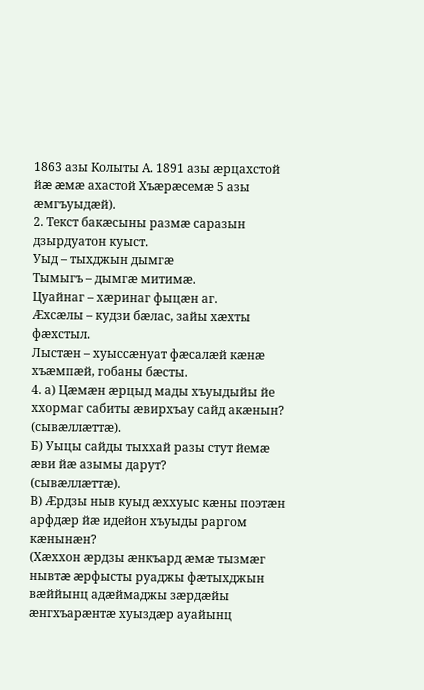1863 азы Колыты А. 1891 азы æрцахстой йæ æмæ ахастой Хъæрæсемæ 5 азы æмгъуыдæй).
2. Текст бакæсыны размæ саразын дзырдуатон куыст.
Уыд – тыхджын дымгæ
Тымыгъ – дымгæ митимæ.
Цуайнаг – хæринаг фыцæн аг.
Æхсæлы – кудзи бæлас, зайы хæхты фæхстыл.
Лыстæн – хуыссæнуат фæсалæй кæнæ хъæмпæй, гобаны бæсты.
4. а) Цæмæн æрцыд мады хъуыдыйы йе ххормаг сабиты æвирхъау сайд акæнын? (сывæллæттæ).
Б) Уыцы сайды тыххай разы стут йемæ æви йæ азымы дарут?
(сывæллæттæ).
В) Æрдзы ныв куыд æххуыс кæны поэтæн арфдæр йæ идейон хъуыды раргом кæнынæн?
(Хæххон æрдзы æнкъард æмæ тызмæг нывтæ æрфысты руаджы фæтыхджын вæййынц адæймаджы зæрдæйы æнгхъарæнтæ хуыздæр ауайынц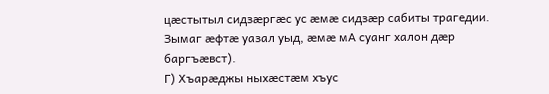цæстытыл сидзæргæс ус æмæ сидзæр сабиты трагедии. Зымаг æфтæ уазал уыд, æмæ мА суанг халон дæр баргъæвст).
Г) Хъарæджы ныхæстæм хъус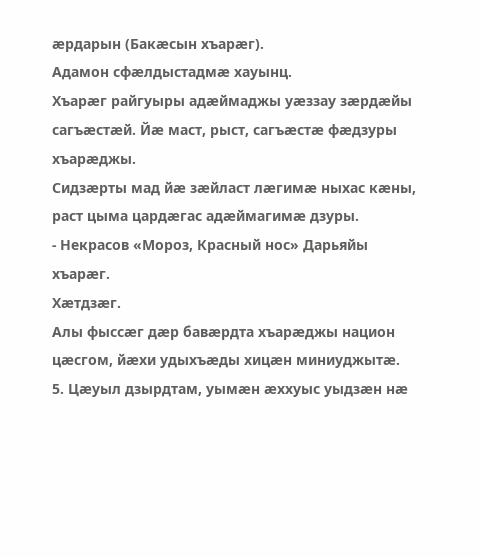æрдарын (Бакæсын хъарæг).
Адамон сфæлдыстадмæ хауынц.
Хъарæг райгуыры адæймаджы уæззау зæрдæйы сагъæстæй. Йæ маст, рыст, сагъæстæ фæдзуры хъарæджы.
Сидзæрты мад йæ зæйласт лæгимæ ныхас кæны, раст цыма цардæгас адæймагимæ дзуры.
- Некрасов «Мороз, Красный нос» Дарьяйы хъарæг.
Хæтдзæг.
Алы фыссæг дæр бавæрдта хъарæджы национ цæсгом, йæхи удыхъæды хицæн миниуджытæ.
5. Цæуыл дзырдтам, уымæн æххуыс уыдзæн нæ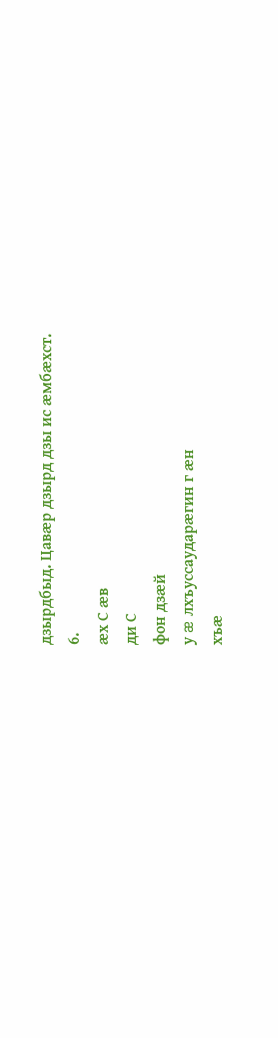дзырдбыд. Цавæр дзырд дзы ис æмбæхст.
6.
æх С æв
ди С
фон дзæй
у æ лхъуссаударæгин г æн
хъæ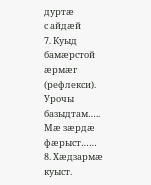дуртæ
с айдæй
7. Куыд бамæрстой æрмæг (рефлекси).
Урочы базыдтам…..
Мæ зæрдæ фæрыст……
8. Хæдзармæ куыст.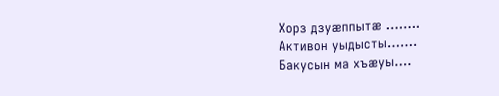Хорз дзуæппытæ ……..
Активон уыдысты…….
Бакусын ма хъæуы….